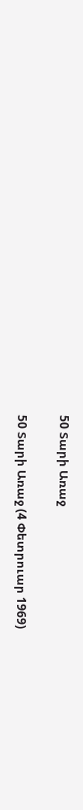50 Տարի Առաջ

50 Տարի Առաջ (4 Փետրուար 1969)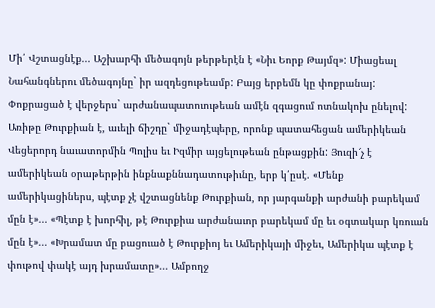Մի՛ Վշտացնէք... Աշխարհի մեծագոյն թերթերէն է «Նիւ Եորք Թայմզ»: Միացեալ Նահանգներու մեծագոյնը` իր ազդեցութեամբ: Բայց երբեմն կը փոքրանայ: Փոքրացած է վերջերս` արժանապատուութեան ամէն զգացում ոտնակոխ ընելով: Առիթը Թուրքիան է, աւելի ճիշդը` միջադէպերը, որոնք պատահեցան ամերիկեան Վեցերորդ նաւատորմին Պոլիս եւ Իզմիր այցելութեան ընթացքին: Յուզի՜չ է ամերիկեան օրաթերթին ինքնաքննադատութիւնը, երբ կ՛ըսէ. «Մենք ամերիկացիներս, պէտք չէ վշտացնենք Թուրքիան, որ յարգանքի արժանի բարեկամ մըն է»... «Պէտք է խորհիլ, թէ Թուրքիա արժանաւոր բարեկամ մը եւ օգտակար կռուան մըն է»... «Խրամատ մը բացուած է Թուրքիոյ եւ Ամերիկայի միջեւ, Ամերիկա պէտք է փութով փակէ այդ խրամատը»... Ամբողջ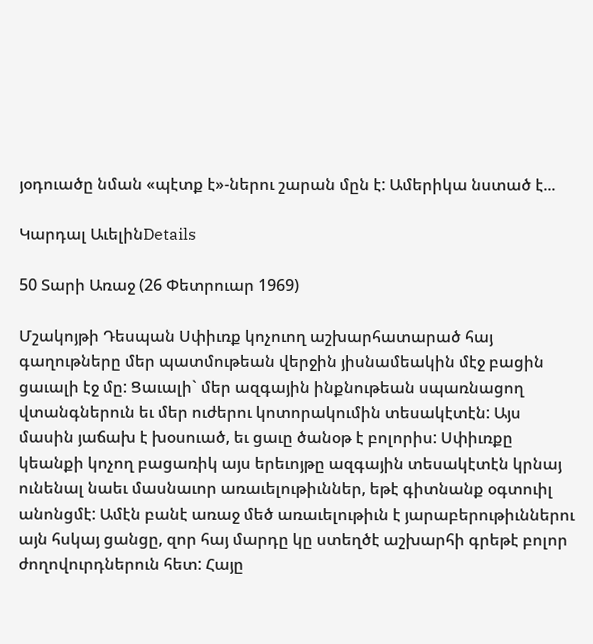յօդուածը նման «պէտք է»-ներու շարան մըն է: Ամերիկա նստած է...

Կարդալ ԱւելինDetails

50 Տարի Առաջ (26 Փետրուար 1969)

Մշակոյթի Դեսպան Սփիւռք կոչուող աշխարհատարած հայ գաղութները մեր պատմութեան վերջին յիսնամեակին մէջ բացին ցաւալի էջ մը: Ցաւալի` մեր ազգային ինքնութեան սպառնացող վտանգներուն եւ մեր ուժերու կոտորակումին տեսակէտէն: Այս մասին յաճախ է խօսուած, եւ ցաւը ծանօթ է բոլորիս: Սփիւռքը կեանքի կոչող բացառիկ այս երեւոյթը ազգային տեսակէտէն կրնայ ունենալ նաեւ մասնաւոր առաւելութիւններ, եթէ գիտնանք օգտուիլ անոնցմէ: Ամէն բանէ առաջ մեծ առաւելութիւն է յարաբերութիւններու այն հսկայ ցանցը, զոր հայ մարդը կը ստեղծէ աշխարհի գրեթէ բոլոր ժողովուրդներուն հետ: Հայը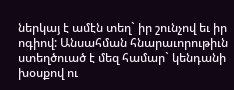ներկայ է ամէն տեղ` իր շունչով եւ իր ոգիով: Անսահման հնարաւորութիւն ստեղծուած է մեզ համար` կենդանի խօսքով ու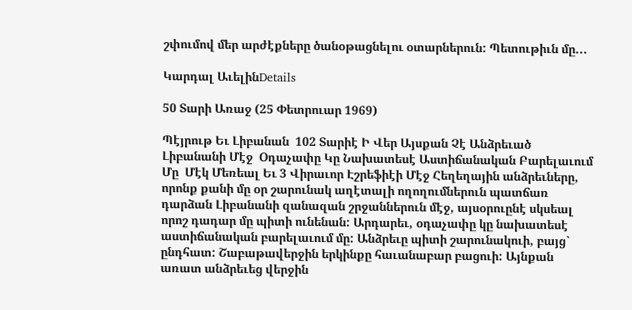շփումով մեր արժէքները ծանօթացնելու օտարներուն: Պետութիւն մը...

Կարդալ ԱւելինDetails

50 Տարի Առաջ (25 Փետրուար 1969)

Պէյրութ Եւ Լիբանան  102 Տարիէ Ի Վեր Այսքան Չէ Անձրեւած Լիբանանի Մէջ  Օդաչափը Կը Նախատեսէ Աստիճանական Բարելաւում Մը  Մէկ Մեռեալ Եւ 3 Վիրաւոր Էշրեֆիէի Մէջ Հեղեղային անձրեւները, որոնք քանի մը օր շարունակ աղէտալի ողողումներուն պատճառ դարձան Լիբանանի զանազան շրջաններուն մէջ, այսօրուընէ սկսեալ որոշ դադար մը պիտի ունենան: Արդարեւ, օդաչափը կը նախատեսէ աստիճանական բարելաւում մը: Անձրեւը պիտի շարունակուի, բայց` ընդհատ: Շաբաթավերջին երկինքը հաւանաբար բացուի: Այնքան առատ անձրեւեց վերջին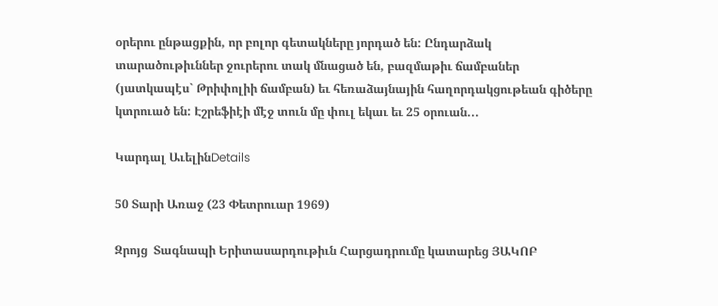օրերու ընթացքին, որ բոլոր գետակները յորդած են: Ընդարձակ տարածութիւններ ջուրերու տակ մնացած են, բազմաթիւ ճամբաներ (յատկապէս` Թրիփոլիի ճամբան) եւ հեռաձայնային հաղորդակցութեան գիծերը կտրուած են: Էշրեֆիէի մէջ տուն մը փուլ եկաւ եւ 25 օրուան...

Կարդալ ԱւելինDetails

50 Տարի Առաջ (23 Փետրուար 1969)

Զրոյց  Տագնապի Երիտասարդութիւն Հարցադրումը կատարեց ՅԱԿՈԲ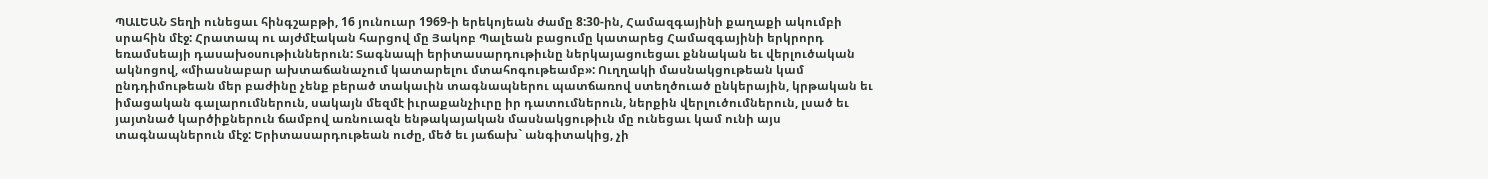ՊԱԼԵԱՆ Տեղի ունեցաւ հինգշաբթի, 16 յունուար 1969-ի երեկոյեան ժամը 8:30-ին, Համազգայինի քաղաքի ակումբի սրահին մէջ: Հրատապ ու այժմէական հարցով մը Յակոբ Պալեան բացումը կատարեց Համազգայինի երկրորդ եռամսեայի դասախօսութիւններուն: Տագնապի երիտասարդութիւնը ներկայացուեցաւ քննական եւ վերլուծական ակնոցով, «միասնաբար ախտաճանաչում կատարելու մտահոգութեամբ»: Ուղղակի մասնակցութեան կամ ընդդիմութեան մեր բաժինը չենք բերած տակաւին տագնապներու պատճառով ստեղծուած ընկերային, կրթական եւ իմացական գալարումներուն, սակայն մեզմէ իւրաքանչիւրը իր դատումներուն, ներքին վերլուծումներուն, լսած եւ յայտնած կարծիքներուն ճամբով առնուազն ենթակայական մասնակցութիւն մը ունեցաւ կամ ունի այս տագնապներուն մէջ: Երիտասարդութեան ուժը, մեծ եւ յաճախ` անգիտակից, չի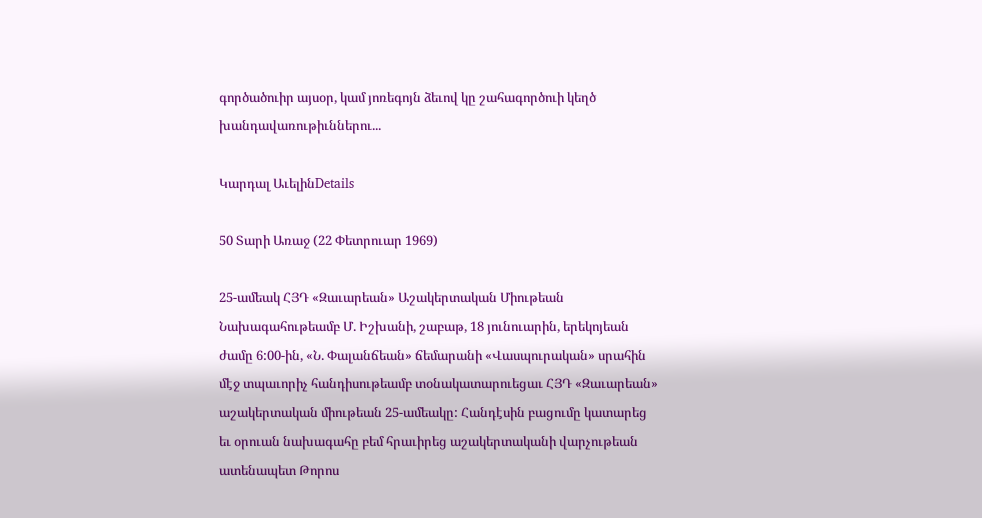գործածուիր այսօր, կամ յոռեգոյն ձեւով կը շահագործուի կեղծ խանդավառութիւններու...

Կարդալ ԱւելինDetails

50 Տարի Առաջ (22 Փետրուար 1969)

25-ամեակ ՀՅԴ «Զաւարեան» Աշակերտական Միութեան Նախագահութեամբ Մ. Իշխանի, շաբաթ, 18 յունուարին, երեկոյեան ժամը 6:00-ին, «Ն. Փալանճեան» ճեմարանի «Վասպուրական» սրահին մէջ տպաւորիչ հանդիսութեամբ տօնակատարուեցաւ ՀՅԴ «Զաւարեան» աշակերտական միութեան 25-ամեակը: Հանդէսին բացումը կատարեց եւ օրուան նախագահը բեմ հրաւիրեց աշակերտականի վարչութեան ատենապետ Թորոս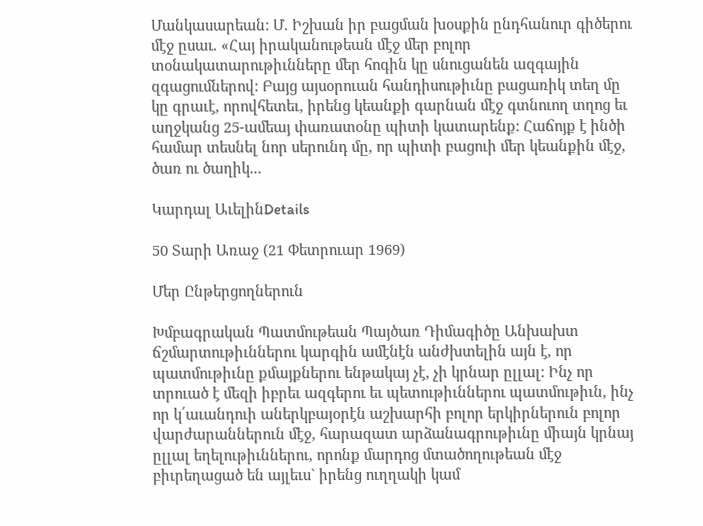Մանկասարեան: Մ. Իշխան իր բացման խօսքին ընդհանուր գիծերու մէջ ըսաւ. «Հայ իրականութեան մէջ մեր բոլոր տօնակատարութիւնները մեր հոգին կը սնուցանեն ազգային զգացումներով: Բայց այսօրուան հանդիսութիւնը բացառիկ տեղ մը կը գրաւէ, որովհետեւ, իրենց կեանքի գարնան մէջ գտնուող տղոց եւ աղջկանց 25-ամեայ փառատօնը պիտի կատարենք: Հաճոյք է ինծի համար տեսնել նոր սերունդ մը, որ պիտի բացուի մեր կեանքին մէջ, ծառ ու ծաղիկ...

Կարդալ ԱւելինDetails

50 Տարի Առաջ (21 Փետրուար 1969)

Մեր Ընթերցողներուն

Խմբագրական Պատմութեան Պայծառ Դիմագիծը Անխախտ ճշմարտութիւններու կարգին ամէնէն անժխտելին այն է, որ պատմութիւնը քմայքներու ենթակայ չէ, չի կրնար ըլլալ: Ինչ որ տրուած է մեզի իբրեւ ազգերու եւ պետութիւններու պատմութիւն, ինչ որ կ՛աւանդուի աներկբայօրէն աշխարհի բոլոր երկիրներուն բոլոր վարժարաններուն մէջ, հարազատ արձանագրութիւնը միայն կրնայ ըլլալ եղելութիւններու, որոնք մարդոց մտածողութեան մէջ բիւրեղացած են այլեւս` իրենց ուղղակի կամ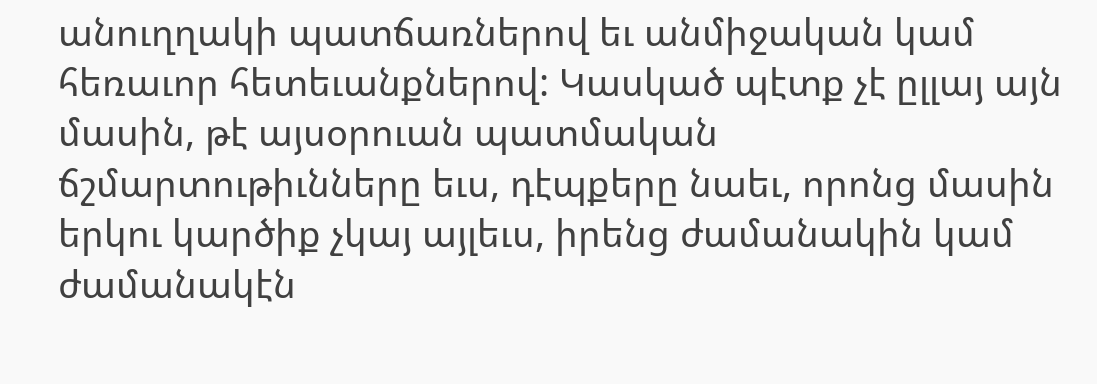անուղղակի պատճառներով եւ անմիջական կամ հեռաւոր հետեւանքներով: Կասկած պէտք չէ ըլլայ այն մասին, թէ այսօրուան պատմական ճշմարտութիւնները եւս, դէպքերը նաեւ, որոնց մասին երկու կարծիք չկայ այլեւս, իրենց ժամանակին կամ ժամանակէն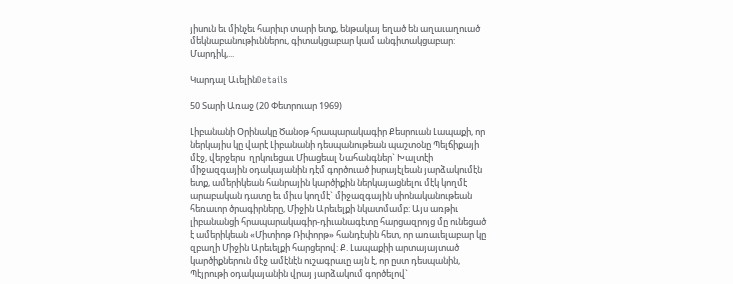յիսուն եւ մինչեւ հարիւր տարի ետք, ենթակայ եղած են աղաւաղուած մեկնաբանութիւններու, գիտակցաբար կամ անգիտակցաբար: Մարդիկ,...

Կարդալ ԱւելինDetails

50 Տարի Առաջ (20 Փետրուար 1969)

Լիբանանի Օրինակը Ծանօթ հրապարակագիր Քեսրուան Լապաքի, որ ներկայիս կը վարէ Լիբանանի դեսպանութեան պաշտօնը Պելճիքայի մէջ, վերջերս  ղրկուեցաւ Միացեալ Նահանգներ` Խալտէի միջազգային օդակայանին դէմ գործուած իսրայէլեան յարձակումէն ետք, ամերիկեան հանրային կարծիքին ներկայացնելու մէկ կողմէ արաբական դատը եւ միւս կողմէ` միջազգային սիոնականութեան հեռաւոր ծրագիրները, Միջին Արեւելքի նկատմամբ: Այս առթիւ լիբանանցի հրապարակագիր-դիւանագէտը հարցազրոյց մը ունեցած է ամերիկեան «Միտիոթ Ռիփորթ» հանդէսին հետ, որ առաւելաբար կը զբաղի Միջին Արեւելքի հարցերով: Ք. Լապաքիի արտայայտած կարծիքներուն մէջ ամէնէն ուշագրաւը այն է, որ ըստ դեսպանին, Պէյրութի օդակայանին վրայ յարձակում գործելով`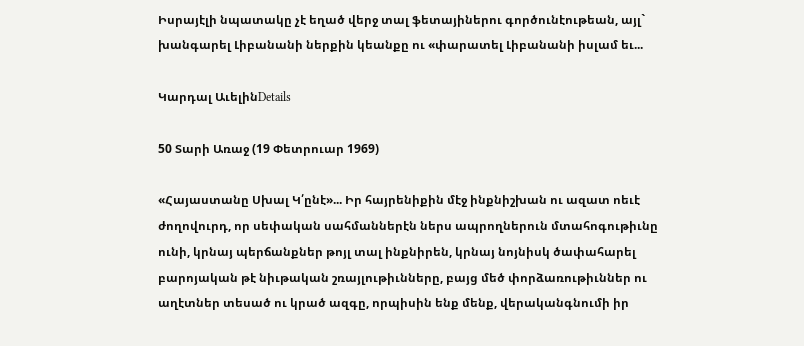Իսրայէլի նպատակը չէ եղած վերջ տալ ֆետայիներու գործունէութեան, այլ` խանգարել Լիբանանի ներքին կեանքը ու «փարատել Լիբանանի իսլամ եւ...

Կարդալ ԱւելինDetails

50 Տարի Առաջ (19 Փետրուար 1969)

«Հայաստանը Սխալ Կ՛ընէ»... Իր հայրենիքին մէջ ինքնիշխան ու ազատ ոեւէ ժողովուրդ, որ սեփական սահմաններէն ներս ապրողներուն մտահոգութիւնը ունի, կրնայ պերճանքներ թոյլ տալ ինքնիրեն, կրնայ նոյնիսկ ծափահարել բարոյական թէ նիւթական շռայլութիւնները, բայց մեծ փորձառութիւններ ու աղէտներ տեսած ու կրած ազգը, որպիսին ենք մենք, վերականգնումի իր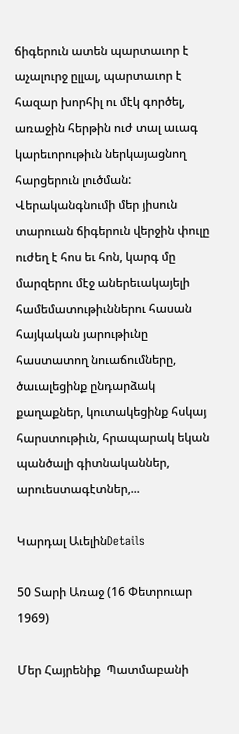ճիգերուն ատեն պարտաւոր է աչալուրջ ըլլալ, պարտաւոր է հազար խորհիլ ու մէկ գործել, առաջին հերթին ուժ տալ աւագ կարեւորութիւն ներկայացնող հարցերուն լուծման: Վերականգնումի մեր յիսուն տարուան ճիգերուն վերջին փուլը ուժեղ է հոս եւ հոն, կարգ մը մարզերու մէջ աներեւակայելի համեմատութիւններու հասան հայկական յարութիւնը հաստատող նուաճումները, ծաւալեցինք ընդարձակ քաղաքներ, կուտակեցինք հսկայ հարստութիւն, հրապարակ եկան պանծալի գիտնականներ, արուեստագէտներ,...

Կարդալ ԱւելինDetails

50 Տարի Առաջ (16 Փետրուար 1969)

Մեր Հայրենիք  Պատմաբանի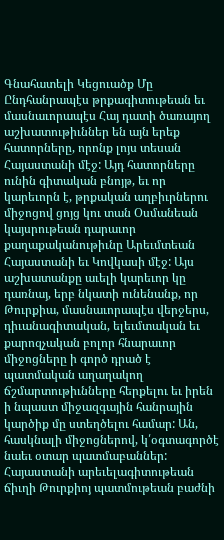Գնահատելի Կեցուածք Մը Ընդհանրապէս թրքագիտութեան եւ մասնաւորապէս Հայ դատի ծառայող աշխատութիւններ են այն երեք հատորները, որոնք լոյս տեսան Հայաստանի մէջ: Այդ հատորները ունին գիտական բնոյթ, եւ որ կարեւորն է, թրքական աղբիւրներու միջոցով ցոյց կու տան Օսմանեան կայսրութեան դարաւոր քաղաքականութիւնը Արեւմտեան Հայաստանի եւ Կովկասի մէջ: Այս աշխատանքը աւելի կարեւոր կը դառնայ, երբ նկատի ունենանք, որ Թուրքիա, մասնաւորապէս վերջերս, դիւանագիտական, ելեւմտական եւ քարոզչական բոլոր հնարաւոր միջոցները ի գործ դրած է պատմական աղաղակող ճշմարտութիւնները հերքելու եւ իրեն ի նպաստ միջազգային հանրային կարծիք մը ստեղծելու համար: Ան, հասկնալի միջոցներով, կ՛օգտագործէ նաեւ օտար պատմաբաններ: Հայաստանի արեւելագիտութեան ճիւղի Թուրքիոյ պատմութեան բաժնի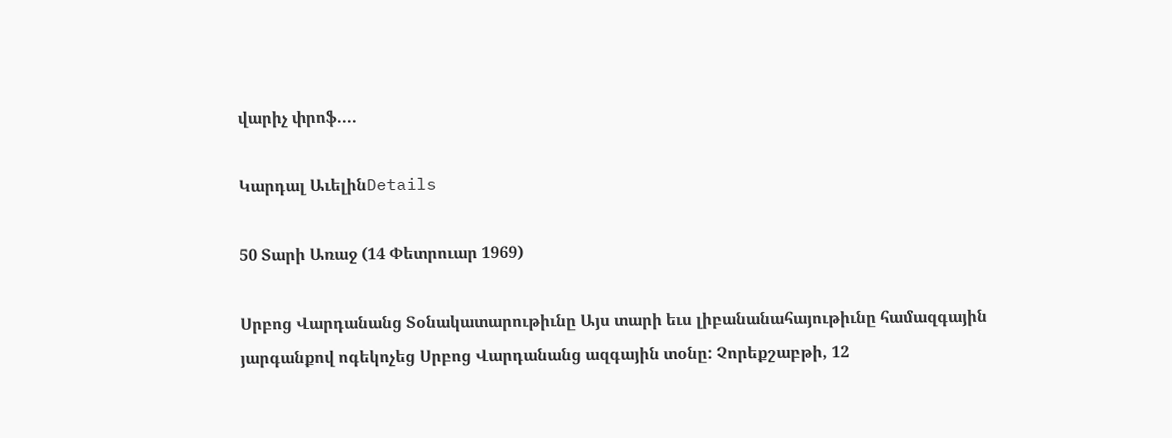վարիչ փրոֆ....

Կարդալ ԱւելինDetails

50 Տարի Առաջ (14 Փետրուար 1969)

Սրբոց Վարդանանց Տօնակատարութիւնը Այս տարի եւս լիբանանահայութիւնը համազգային յարգանքով ոգեկոչեց Սրբոց Վարդանանց ազգային տօնը: Չորեքշաբթի, 12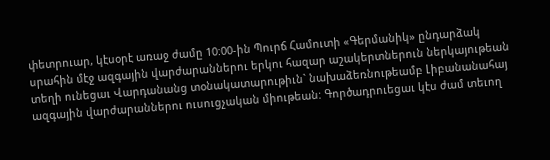փետրուար, կէսօրէ առաջ ժամը 10:00-ին Պուրճ Համուտի «Գերմանիկ» ընդարձակ սրահին մէջ ազգային վարժարաններու երկու հազար աշակերտներուն ներկայութեան տեղի ունեցաւ Վարդանանց տօնակատարութիւն` նախաձեռնութեամբ Լիբանանահայ ազգային վարժարաններու ուսուցչական միութեան: Գործադրուեցաւ կէս ժամ տեւող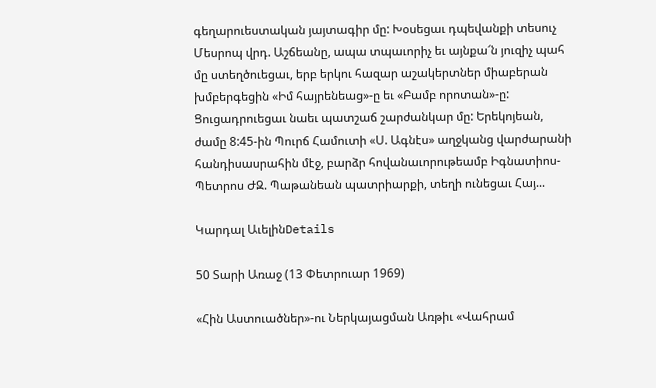գեղարուեստական յայտագիր մը: Խօսեցաւ դպեվանքի տեսուչ Մեսրոպ վրդ. Աշճեանը, ապա տպաւորիչ եւ այնքա՜ն յուզիչ պահ մը ստեղծուեցաւ, երբ երկու հազար աշակերտներ միաբերան խմբերգեցին «Իմ հայրենեաց»-ը եւ «Բամբ որոտան»-ը: Ցուցադրուեցաւ նաեւ պատշաճ շարժանկար մը: Երեկոյեան, ժամը 8:45-ին Պուրճ Համուտի «Ս. Ագնէս» աղջկանց վարժարանի հանդիսասրահին մէջ, բարձր հովանաւորութեամբ Իգնատիոս-Պետրոս ԺԶ. Պաթանեան պատրիարքի, տեղի ունեցաւ Հայ...

Կարդալ ԱւելինDetails

50 Տարի Առաջ (13 Փետրուար 1969)

«Հին Աստուածներ»-ու Ներկայացման Առթիւ «Վահրամ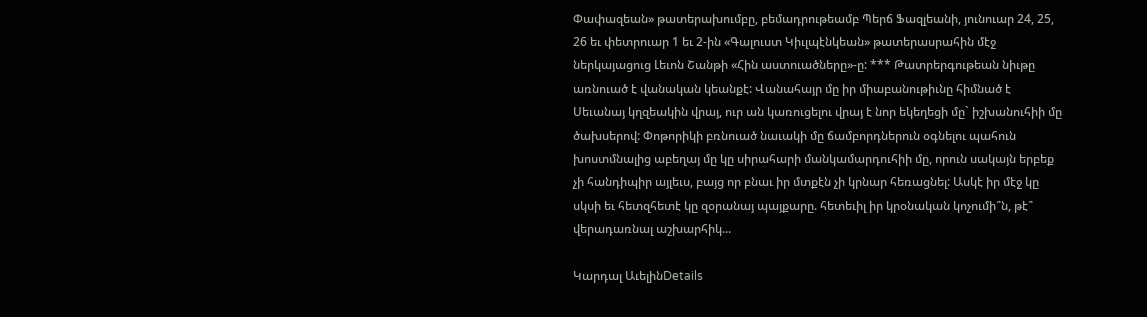Փափազեան» թատերախումբը, բեմադրութեամբ Պերճ Ֆազլեանի, յունուար 24, 25, 26 եւ փետրուար 1 եւ 2-ին «Գալուստ Կիւլպէնկեան» թատերասրահին մէջ ներկայացուց Լեւոն Շանթի «Հին աստուածները»-ը: *** Թատրերգութեան նիւթը առնուած է վանական կեանքէ: Վանահայր մը իր միաբանութիւնը հիմնած է Սեւանայ կղզեակին վրայ, ուր ան կառուցելու վրայ է նոր եկեղեցի մը` իշխանուհիի մը ծախսերով: Փոթորիկի բռնուած նաւակի մը ճամբորդներուն օգնելու պահուն խոստմնալից աբեղայ մը կը սիրահարի մանկամարդուհիի մը, որուն սակայն երբեք չի հանդիպիր այլեւս, բայց որ բնաւ իր մտքէն չի կրնար հեռացնել: Ասկէ իր մէջ կը սկսի եւ հետզհետէ կը զօրանայ պայքարը. հետեւիլ իր կրօնական կոչումի՞ն, թէ՞ վերադառնալ աշխարհիկ...

Կարդալ ԱւելինDetails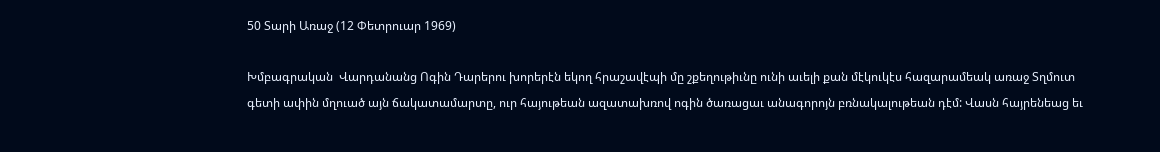50 Տարի Առաջ (12 Փետրուար 1969)

Խմբագրական  Վարդանանց Ոգին Դարերու խորերէն եկող հրաշավէպի մը շքեղութիւնը ունի աւելի քան մէկուկէս հազարամեակ առաջ Տղմուտ գետի ափին մղուած այն ճակատամարտը, ուր հայութեան ազատախռով ոգին ծառացաւ անագորոյն բռնակալութեան դէմ: Վասն հայրենեաց եւ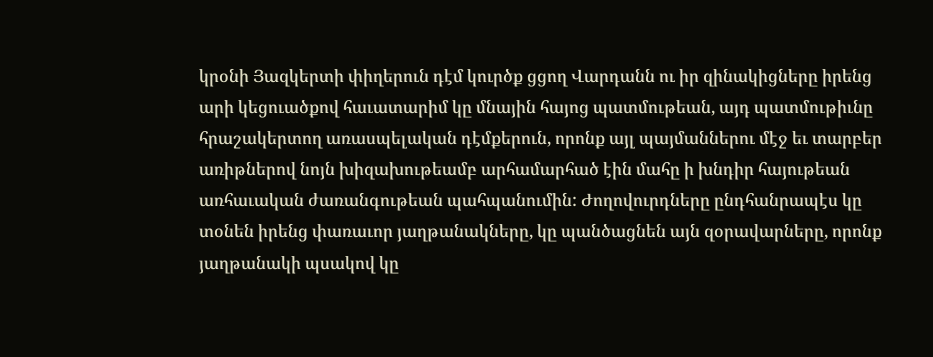կրօնի Յազկերտի փիղերուն դէմ կուրծք ցցող Վարդանն ու իր զինակիցները իրենց արի կեցուածքով հաւատարիմ կը մնային հայոց պատմութեան, այդ պատմութիւնը հրաշակերտող առասպելական դէմքերուն, որոնք այլ պայմաններու մէջ եւ տարբեր առիթներով նոյն խիզախութեամբ արհամարհած էին մահը ի խնդիր հայութեան առհաւական ժառանգութեան պահպանումին: Ժողովուրդները ընդհանրապէս կը տօնեն իրենց փառաւոր յաղթանակները, կը պանծացնեն այն զօրավարները, որոնք յաղթանակի պսակով կը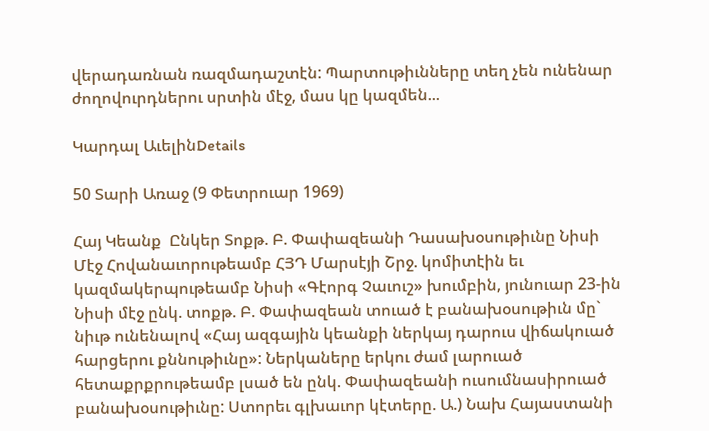վերադառնան ռազմադաշտէն: Պարտութիւնները տեղ չեն ունենար ժողովուրդներու սրտին մէջ, մաս կը կազմեն...

Կարդալ ԱւելինDetails

50 Տարի Առաջ (9 Փետրուար 1969)

Հայ Կեանք  Ընկեր Տոքթ. Բ. Փափազեանի Դասախօսութիւնը Նիսի Մէջ Հովանաւորութեամբ ՀՅԴ Մարսէյի Շրջ. կոմիտէին եւ կազմակերպութեամբ Նիսի «Գէորգ Չաւուշ» խումբին, յունուար 23-ին Նիսի մէջ ընկ. տոքթ. Բ. Փափազեան տուած է բանախօսութիւն մը` նիւթ ունենալով «Հայ ազգային կեանքի ներկայ դարուս վիճակուած հարցերու քննութիւնը»: Ներկաները երկու ժամ լարուած հետաքրքրութեամբ լսած են ընկ. Փափազեանի ուսումնասիրուած բանախօսութիւնը: Ստորեւ գլխաւոր կէտերը. Ա.) Նախ Հայաստանի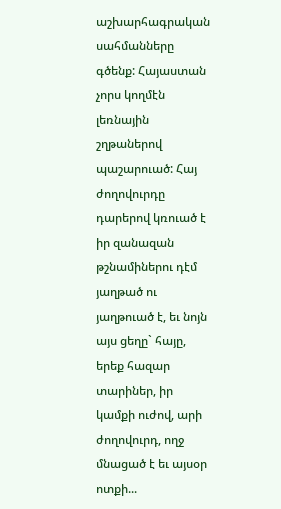աշխարհագրական սահմանները գծենք: Հայաստան չորս կողմէն լեռնային շղթաներով պաշարուած: Հայ ժողովուրդը դարերով կռուած է իր զանազան թշնամիներու դէմ յաղթած ու յաղթուած է, եւ նոյն այս ցեղը` հայը, երեք հազար տարիներ, իր կամքի ուժով, արի ժողովուրդ, ողջ մնացած է եւ այսօր ոտքի...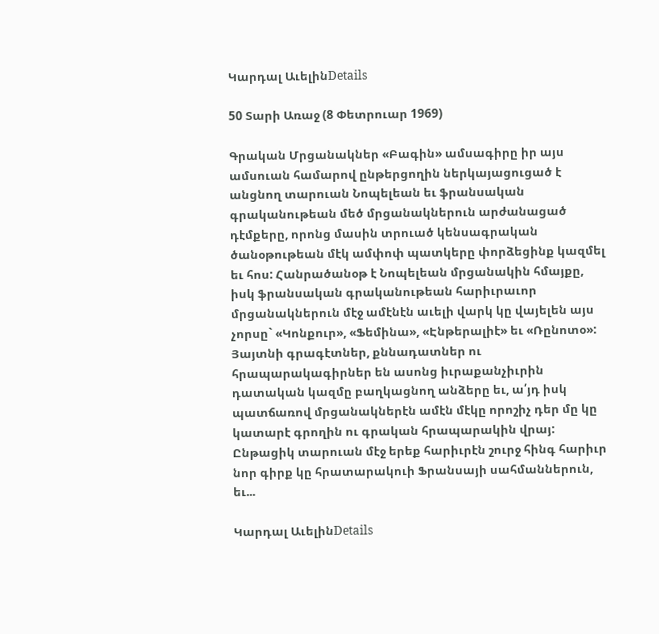Կարդալ ԱւելինDetails

50 Տարի Առաջ (8 Փետրուար 1969)

Գրական Մրցանակներ «Բագին» ամսագիրը իր այս ամսուան համարով ընթերցողին ներկայացուցած է անցնող տարուան Նոպելեան եւ ֆրանսական գրականութեան մեծ մրցանակներուն արժանացած դէմքերը, որոնց մասին տրուած կենսագրական ծանօթութեան մէկ ամփոփ պատկերը փորձեցինք կազմել եւ հոս: Հանրածանօթ է Նոպելեան մրցանակին հմայքը, իսկ ֆրանսական գրականութեան հարիւրաւոր մրցանակներուն մէջ ամէնէն աւելի վարկ կը վայելեն այս չորսը` «Կոնքուր», «Ֆեմինա», «Էնթերալիէ» եւ «Ռընոտօ»: Յայտնի գրագէտներ, քննադատներ ու հրապարակագիրներ են ասոնց իւրաքանչիւրին դատական կազմը բաղկացնող անձերը եւ, ա՛յդ իսկ պատճառով մրցանակներէն ամէն մէկը որոշիչ դեր մը կը կատարէ գրողին ու գրական հրապարակին վրայ: Ընթացիկ տարուան մէջ երեք հարիւրէն շուրջ հինգ հարիւր նոր գիրք կը հրատարակուի Ֆրանսայի սահմաններուն, եւ...

Կարդալ ԱւելինDetails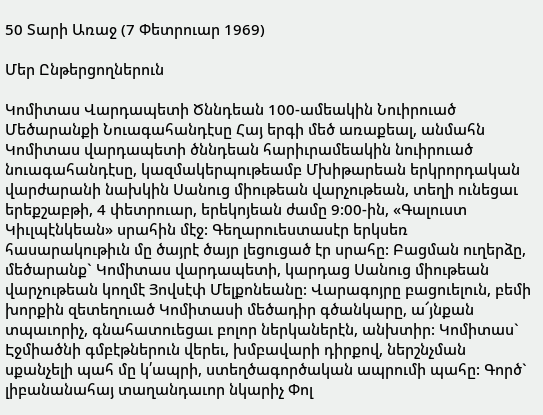50 Տարի Առաջ (7 Փետրուար 1969)

Մեր Ընթերցողներուն

Կոմիտաս Վարդապետի Ծննդեան 100-ամեակին Նուիրուած Մեծարանքի Նուագահանդէսը Հայ երգի մեծ առաքեալ, անմահն Կոմիտաս վարդապետի ծննդեան հարիւրամեակին նուիրուած նուագահանդէսը, կազմակերպութեամբ Մխիթարեան երկրորդական վարժարանի նախկին Սանուց միութեան վարչութեան, տեղի ունեցաւ երեքշաբթի, 4 փետրուար, երեկոյեան ժամը 9:00-ին, «Գալուստ Կիւլպէնկեան» սրահին մէջ: Գեղարուեստասէր երկսեռ հասարակութիւն մը ծայրէ ծայր լեցուցած էր սրահը: Բացման ուղերձը, մեծարանք` Կոմիտաս վարդապետի, կարդաց Սանուց միութեան վարչութեան կողմէ Յովսէփ Մելքոնեանը: Վարագոյրը բացուելուն, բեմի խորքին զետեղուած Կոմիտասի մեծադիր գծանկարը, ա՜յնքան տպաւորիչ, գնահատուեցաւ բոլոր ներկաներէն, անխտիր: Կոմիտաս` Էջմիածնի գմբէթներուն վերեւ, խմբավարի դիրքով, ներշնչման սքանչելի պահ մը կ՛ապրի, ստեղծագործական ապրումի պահը: Գործ` լիբանանահայ տաղանդաւոր նկարիչ Փոլ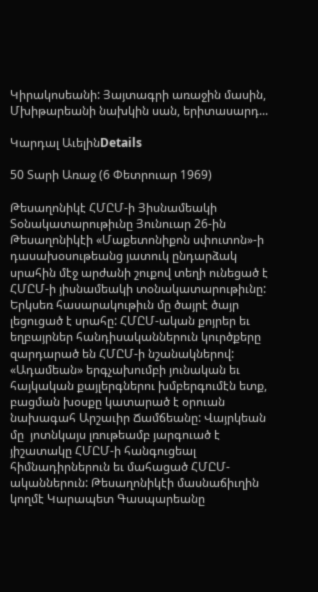Կիրակոսեանի: Յայտագրի առաջին մասին, Մխիթարեանի նախկին սան, երիտասարդ...

Կարդալ ԱւելինDetails

50 Տարի Առաջ (6 Փետրուար 1969)

Թեսաղոնիկէ ՀՄԸՄ-ի Յիսնամեակի Տօնակատարութիւնը Յունուար 26-ին Թեսաղոնիկէի «Մաքետոնիքոն սփուտոն»-ի դասախօսութեանց յատուկ ընդարձակ սրահին մէջ արժանի շուքով տեղի ունեցած է ՀՄԸՄ-ի յիսնամեակի տօնակատարութիւնը: Երկսեռ հասարակութիւն մը ծայրէ ծայր լեցուցած է սրահը: ՀՄԸՄ-ական քոյրեր եւ եղբայրներ հանդիսականներուն կուրծքերը զարդարած են ՀՄԸՄ-ի նշանակներով: «Ադամեան» երգչախումբի յունական եւ հայկական քայլերգներու խմբերգումէն ետք, բացման խօսքը կատարած է օրուան նախագահ Արշաւիր Ճամճեանը: Վայրկեան մը  յոտնկայս լռութեամբ յարգուած է յիշատակը ՀՄԸՄ-ի հանգուցեալ հիմնադիրներուն եւ մահացած ՀՄԸՄ-ականներուն: Թեսաղոնիկէի մասնաճիւղին կողմէ Կարապետ Գասպարեանը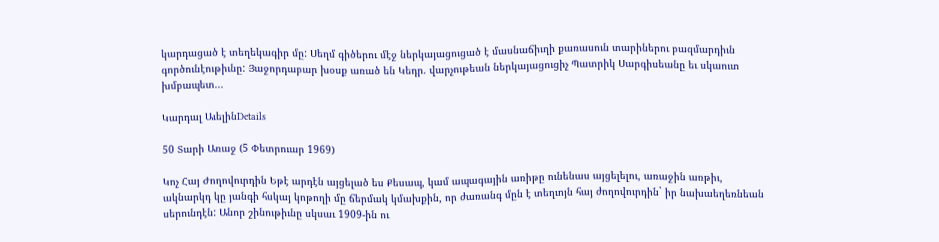կարդացած է տեղեկագիր մը: Սեղմ գիծերու մէջ ներկայացուցած է մասնաճիւղի քառասուն տարիներու բազմարդիւն գործունէութիւնը: Յաջորդաբար խօսք առած են Կեդր. վարչութեան ներկայացուցիչ Պատրիկ Սարգիսեանը եւ սկաուտ խմբապետ...

Կարդալ ԱւելինDetails

50 Տարի Առաջ (5 Փետրուար 1969)

Կոչ Հայ Ժողովուրդին Եթէ արդէն այցելած ես Քեսապ, կամ ապագային առիթը ունենաս այցելելու, առաջին առթիւ, ակնարկդ կը յանգի հսկայ կոթողի մը ճերմակ կմախքին, որ ժառանգ մըն է տեղւոյն հայ ժողովուրդին` իր նախաեղեռնեան սերունդէն: Անոր շինութիւնը սկսաւ 1909-ին ու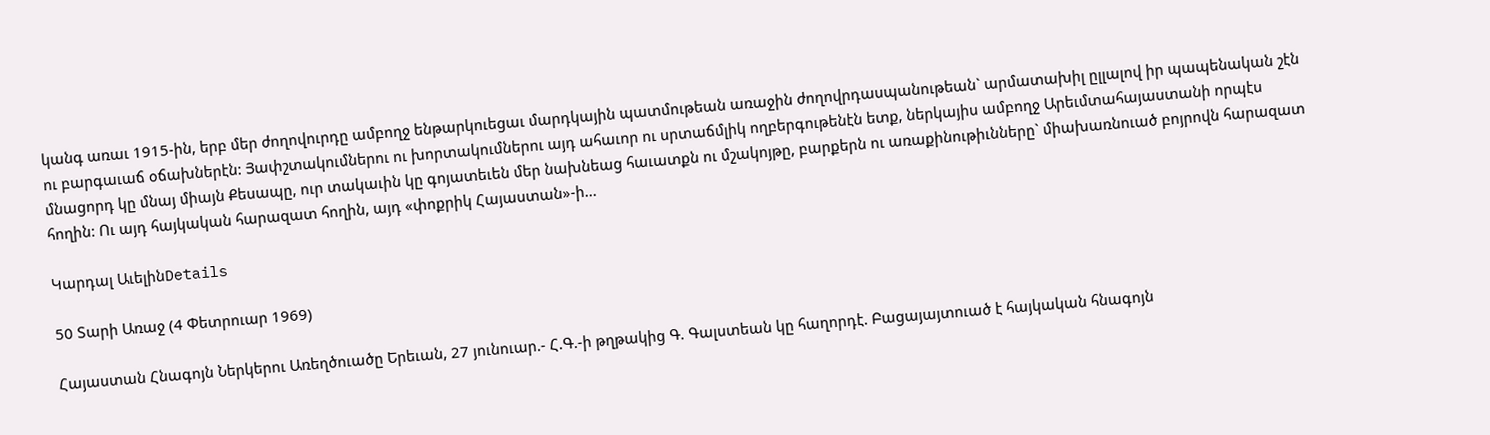կանգ առաւ 1915-ին, երբ մեր ժողովուրդը ամբողջ ենթարկուեցաւ մարդկային պատմութեան առաջին ժողովրդասպանութեան` արմատախիլ ըլլալով իր պապենական շէն ու բարգաւաճ օճախներէն: Յափշտակումներու ու խորտակումներու այդ ահաւոր ու սրտաճմլիկ ողբերգութենէն ետք, ներկայիս ամբողջ Արեւմտահայաստանի որպէս մնացորդ կը մնայ միայն Քեսապը, ուր տակաւին կը գոյատեւեն մեր նախնեաց հաւատքն ու մշակոյթը, բարքերն ու առաքինութիւնները` միախառնուած բոյրովն հարազատ հողին: Ու այդ հայկական հարազատ հողին, այդ «փոքրիկ Հայաստան»-ի...

Կարդալ ԱւելինDetails

50 Տարի Առաջ (4 Փետրուար 1969)

Հայաստան Հնագոյն Ներկերու Առեղծուածը Երեւան, 27 յունուար.- Հ.Գ.-ի թղթակից Գ. Գալստեան կը հաղորդէ. Բացայայտուած է հայկական հնագոյն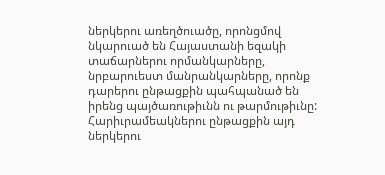ներկերու առեղծուածը, որոնցմով նկարուած են Հայաստանի եզակի տաճարներու որմանկարները, նրբարուեստ մանրանկարները, որոնք դարերու ընթացքին պահպանած են իրենց պայծառութիւնն ու թարմութիւնը: Հարիւրամեակներու ընթացքին այդ ներկերու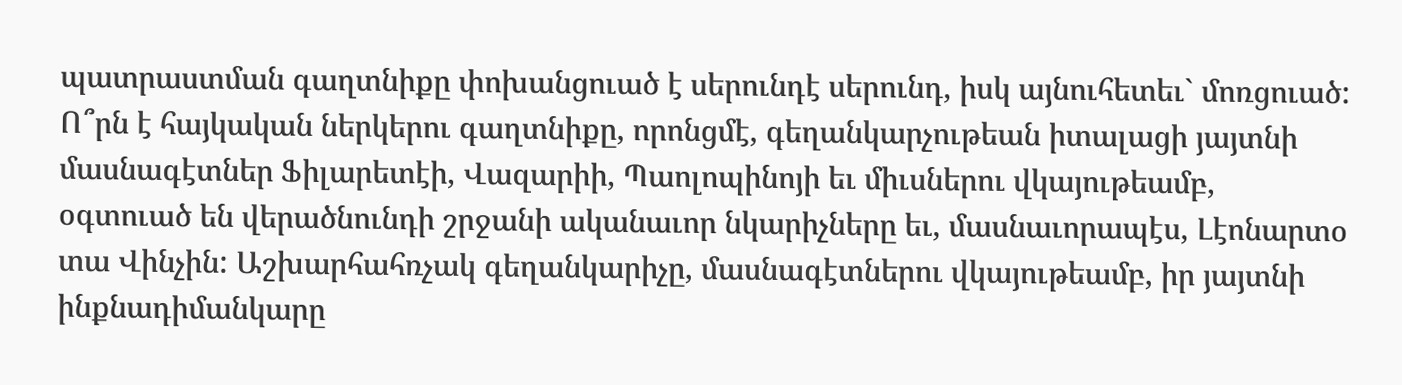պատրաստման գաղտնիքը փոխանցուած է սերունդէ սերունդ, իսկ այնուհետեւ` մոռցուած: Ո՞րն է հայկական ներկերու գաղտնիքը, որոնցմէ, գեղանկարչութեան իտալացի յայտնի մասնագէտներ Ֆիլարետէի, Վազարիի, Պաոլոպինոյի եւ միւսներու վկայութեամբ, օգտուած են վերածնունդի շրջանի ականաւոր նկարիչները եւ, մասնաւորապէս, Լէոնարտօ տա Վինչին: Աշխարհահռչակ գեղանկարիչը, մասնագէտներու վկայութեամբ, իր յայտնի ինքնադիմանկարը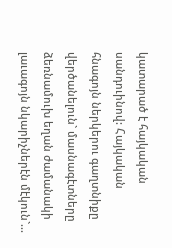կատարած է հայկական սանդուինով: Հայկական հնագոյն ներկերու գաղտնիքը վերծանելուն` մասնագէտները  ձեռնամուխ եղան ժամանակի լաւագոյն նկարիչներէն մէկուն`...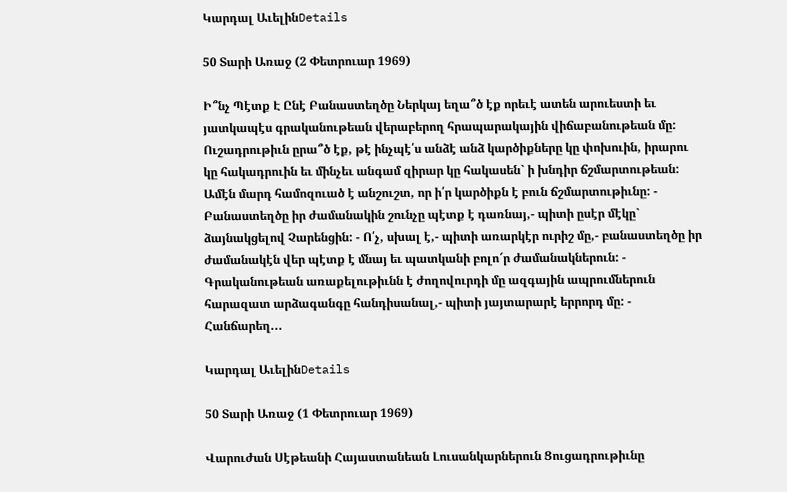Կարդալ ԱւելինDetails

50 Տարի Առաջ (2 Փետրուար 1969)

Ի՞նչ Պէտք Է Ընէ Բանաստեղծը Ներկայ եղա՞ծ էք որեւէ ատեն արուեստի եւ յատկապէս գրականութեան վերաբերող հրապարակային վիճաբանութեան մը: Ուշադրութիւն ըրա՞ծ էք, թէ ինչպէ՛ս անձէ անձ կարծիքները կը փոխուին, իրարու կը հակադրուին եւ մինչեւ անգամ զիրար կը հակասեն` ի խնդիր ճշմարտութեան: Ամէն մարդ համոզուած է անշուշտ, որ ի՛ր կարծիքն է բուն ճշմարտութիւնը: - Բանաստեղծը իր ժամանակին շունչը պէտք է դառնայ,- պիտի ըսէր մէկը` ձայնակցելով Չարենցին: - Ո՛չ, սխալ է,- պիտի առարկէր ուրիշ մը,- բանաստեղծը իր ժամանակէն վեր պէտք է մնայ եւ պատկանի բոլո՜ր ժամանակներուն: - Գրականութեան առաքելութիւնն է ժողովուրդի մը ազգային ապրումներուն հարազատ արձագանգը հանդիսանալ,- պիտի յայտարարէ երրորդ մը: - Հանճարեղ...

Կարդալ ԱւելինDetails

50 Տարի Առաջ (1 Փետրուար 1969)

Վարուժան Սէթեանի Հայաստանեան Լուսանկարներուն Ցուցադրութիւնը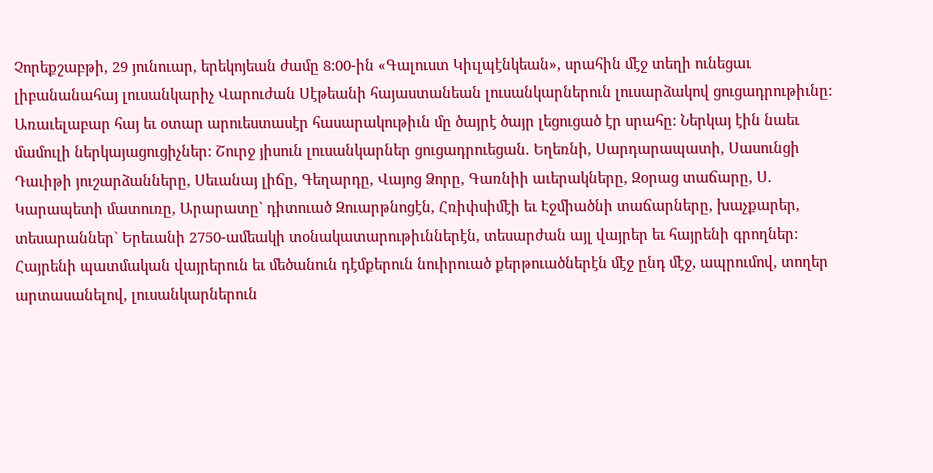Չորեքշաբթի, 29 յունուար, երեկոյեան ժամը 8:00-ին «Գալուստ Կիւլպէնկեան», սրահին մէջ տեղի ունեցաւ լիբանանահայ լուսանկարիչ Վարուժան Սէթեանի հայաստանեան լուսանկարներուն լուսարձակով ցուցադրութիւնը: Առաւելաբար հայ եւ օտար արուեստասէր հասարակութիւն մը ծայրէ ծայր լեցուցած էր սրահը: Ներկայ էին նաեւ մամուլի ներկայացուցիչներ: Շուրջ յիսուն լուսանկարներ ցուցադրուեցան. Եղեռնի, Սարդարապատի, Սասունցի Դաւիթի յուշարձանները, Սեւանայ լիճը, Գեղարդը, Վայոց Ձորը, Գառնիի աւերակները, Զօրաց տաճարը, Ս. Կարապետի մատուռը, Արարատը` դիտուած Զուարթնոցէն, Հռիփսիմէի եւ Էջմիածնի տաճարները, խաչքարեր, տեսարաններ` Երեւանի 2750-ամեակի տօնակատարութիւններէն, տեսարժան այլ վայրեր եւ հայրենի գրողներ: Հայրենի պատմական վայրերուն եւ մեծանուն դէմքերուն նուիրուած քերթուածներէն մէջ ընդ մէջ, ապրումով, տողեր արտասանելով, լուսանկարներուն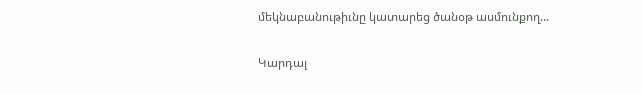մեկնաբանութիւնը կատարեց ծանօթ ասմունքող...

Կարդալ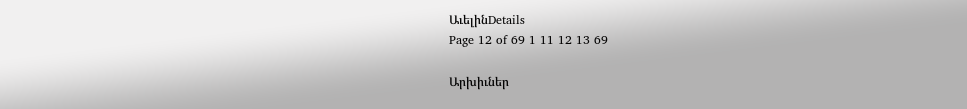ԱւելինDetails
Page 12 of 69 1 11 12 13 69

Արխիւներ